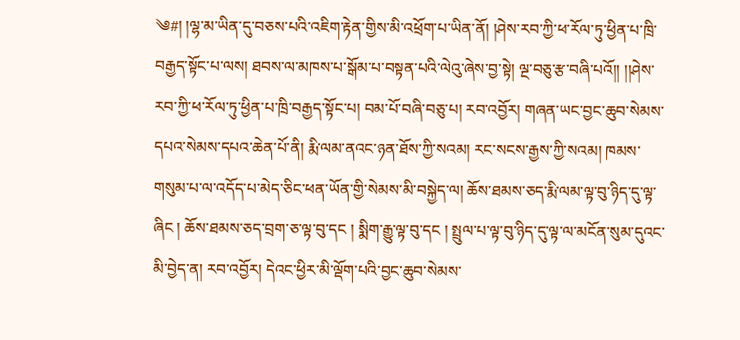༄#། །ལྷ་མ་ཡིན་དུ་བཅས་པའི་འཇིག་རྟེན་གྱིས་མི་འཕྲོག་པ་ཡིན་ནོ། །ཤེས་རབ་ཀྱི་ཕ་རོལ་ཏུ་ཕྱིན་པ་ཁྲི་བརྒྱད་སྟོང་པ་ལས། ཐབས་ལ་མཁས་པ་སྒོམ་པ་བསྟན་པའི་ལེའུ་ཞེས་བྱ་སྟེ། ལྔ་བཅུ་རྩ་བཞི་པའོ།། །།ཤེས་རབ་ཀྱི་ཕ་རོལ་ཏུ་ཕྱིན་པ་ཁྲི་བརྒྱད་སྟོང་པ། བམ་པོ་བཞི་བཅུ་པ། རབ་འབྱོར། གཞན་ཡང་བྱང་ཆུབ་སེམས་དཔའ་སེམས་དཔའ་ཆེན་པོ་ནི། རྨི་ལམ་ནའང་ཉན་ཐོས་ཀྱི་སའམ། རང་སངས་རྒྱས་ཀྱི་སའམ། ཁམས་གསུམ་པ་ལ་འདོད་པ་མེད་ཅིང་ཕན་ཡོན་གྱི་སེམས་མི་བསྐྱེད་ལ། ཆོས་ཐམས་ཅད་རྨི་ལམ་ལྟ་བུ་ཉིད་དུ་ལྟ་ཞིང ། ཆོས་ཐམས་ཅད་བྲག་ཅ་ལྟ་བུ་དང ། སྨིག་རྒྱུ་ལྟ་བུ་དང ། སྤྲུལ་པ་ལྟ་བུ་ཉིད་དུ་ལྟ་ལ་མངོན་སུམ་དུའང་མི་བྱེད་ན། རབ་འབྱོར། དེའང་ཕྱིར་མི་ལྡོག་པའི་བྱང་ཆུབ་སེམས་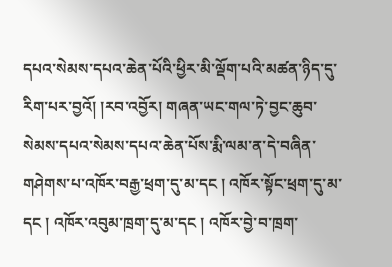དཔའ་སེམས་དཔའ་ཆེན་པོའི་ཕྱིར་མི་ལྡོག་པའི་མཚན་ཉིད་དུ་རིག་པར་བྱའོ། །རབ་འབྱོར། གཞན་ཡང་གལ་ཏེ་བྱང་ཆུབ་སེམས་དཔའ་སེམས་དཔའ་ཆེན་པོས་རྨི་ལམ་ན་དེ་བཞིན་གཤེགས་པ་འཁོར་བརྒྱ་ཕྲག་དུ་མ་དང ། འཁོར་སྟོང་ཕྲག་དུ་མ་དང ། འཁོར་འབུམ་ཁྲག་དུ་མ་དང ། འཁོར་བྱེ་བ་ཁྲག་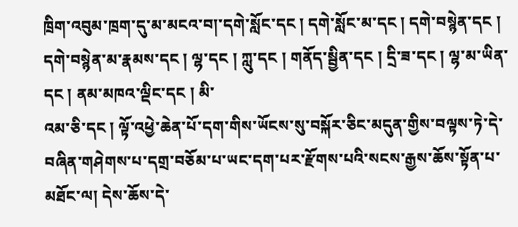ཁྲིག་འབུམ་ཁྲག་དུ་མ་མངའ་བ།་དགེ་སློང་དང ། དགེ་སློང་མ་དང ། དགེ་བསྙེན་དང ། དགེ་བསྙེན་མ་རྣམས་དང ། ལྷ་དང ། ཀླུ་དང ། གནོད་སྦྱིན་དང ། དྲི་ཟ་དང ། ལྷ་མ་ཡིན་དང ། ནམ་མཁའ་ལྡིང་དང ། མི་
འམ་ཅི་དང ། ལྟོ་འཕྱེ་ཆེན་པོ་དག་གིས་ཡོངས་སུ་བསྐོར་ཅིང་མདུན་གྱིས་བལྟས་ཏེ་དེ་བཞིན་གཤེགས་པ་དགྲ་བཅོམ་པ་ཡང་དག་པར་རྫོགས་པའི་སངས་རྒྱས་ཆོས་སྟོན་པ་མཐོང་ལ། དེས་ཆོས་དེ་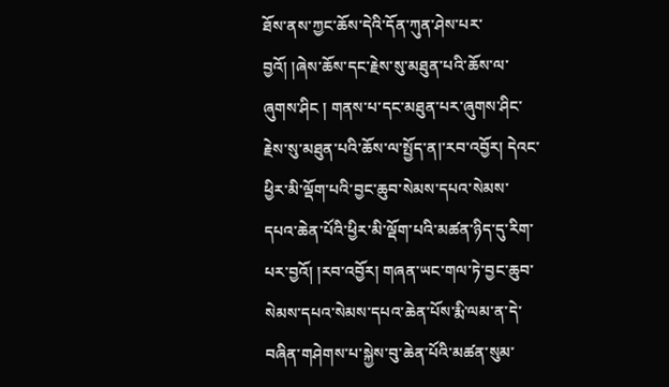ཐོས་ནས་ཀྱང་ཆོས་དེའི་དོན་ཀུན་ཤེས་པར་བྱའོ། །ཞེས་ཆོས་དང་རྗེས་སུ་མཐུན་པའི་ཆོས་ལ་ཞུགས་ཤིང ། གནས་པ་དང་མཐུན་པར་ཞུགས་ཤིང་རྗེས་སུ་མཐུན་པའི་ཆོས་ལ་སྤྱོད་ན།་རབ་འབྱོར། དེའང་ཕྱིར་མི་ལྡོག་པའི་བྱང་ཆུབ་སེམས་དཔའ་སེམས་དཔའ་ཆེན་པོའི་ཕྱིར་མི་ལྡོག་པའི་མཚན་ཉིད་དུ་རིག་པར་བྱའོ། །རབ་འབྱོར། གཞན་ཡང་གལ་ཏེ་བྱང་ཆུབ་སེམས་དཔའ་སེམས་དཔའ་ཆེན་པོས་རྨི་ལམ་ན་དེ་བཞིན་གཤེགས་པ་སྐྱེས་བུ་ཆེན་པོའི་མཚན་སུམ་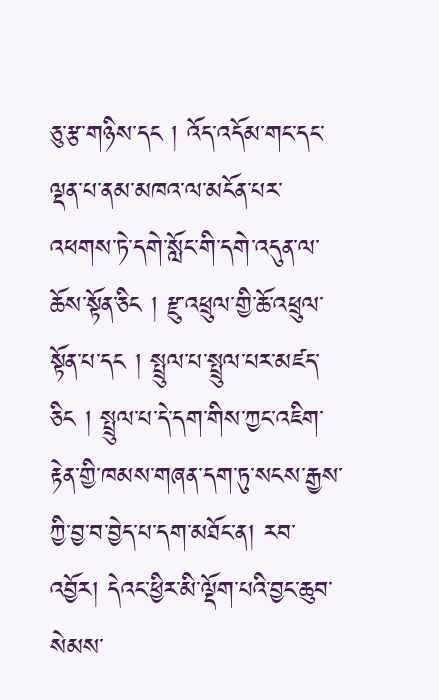ཅུ་རྩ་གཉིས་དང ། འོད་འདོམ་གང་དང་ལྡན་པ་ནམ་མཁའ་ལ་མངོན་པར་འཕགས་ཏེ་དགེ་སློང་གི་དགེ་འདུན་ལ་ཆོས་སྟོན་ཅིང ། རྫུ་འཕྲུལ་གྱི་ཆོ་འཕྲུལ་སྟོན་པ་དང ། སྤྲུལ་པ་སྤྲུལ་པར་མཛད་ཅིང ། སྤྲུལ་པ་དེ་དག་གིས་ཀྱང་འཇིག་རྟེན་གྱི་ཁམས་གཞན་དག་ཏུ་སངས་རྒྱས་ཀྱི་བྱ་བ་བྱེད་པ་དག་མཐོང་ན། རབ་འབྱོར། དེའང་ཕྱིར་མི་ལྡོག་པའི་བྱང་ཆུབ་སེམས་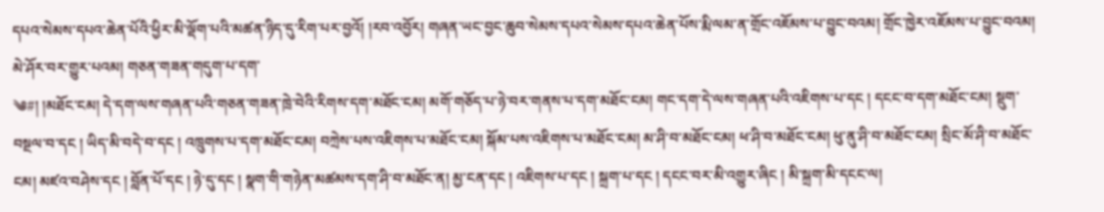དཔའ་སེམས་དཔའ་ཆེན་པོའི་ཕྱིར་མི་ལྡོག་པའི་མཚན་ཉིད་དུ་རིག་པར་བྱའོ། །རབ་འབྱོར། གཞན་ཡང་བྱང་ཆུབ་སེམས་དཔའ་སེམས་དཔའ་ཆེན་པོས་རྨི་ལམ་ན་གྲོང་འཇོམས་པ་བྱུང་བའམ། གྲོང་ཁྱེར་འཇོམས་པ་བྱུང་བའམ། མེ་ཤོར་བར་གྱུར་པའམ། གཅན་གཟན་གདུག་པ་དག་
༄#། །མཐོང་ངམ། དེ་དག་ལས་གཞན་པའི་གཅན་གཟན་ཁྲེ་བེའི་རིགས་དག་མཐོང་ངམ། མགོ་གཅོད་པ་ཉེ་བར་གནས་པ་དག་མཐོང་ངམ། གང་དག་དེ་ལས་གཞན་པའི་འཇིགས་པ་དང ། དངང་བ་དག་མཐོང་ངམ། སྡུག་བསྔལ་བ་དང ། ཡིད་མི་བདེ་བ་དང ། འཁྲུགས་པ་དག་མཐོང་ངམ། བཀྲེས་པས་འཇིགས་པ་མཐོང་ངམ། སྐོམ་པས་འཇིགས་པ་མཐོང་ངམ། མ་ཤི་བ་མཐོང་ངམ། ཕ་ཤི་བ་མཐོང་ངམ། ཕུ་ནུ་ཤི་བ་མཐོང་ངམ། སྲིང་མོ་ཤི་བ་མཐོང་ངམ། མཛའ་བཤེས་དང ། བློན་པོ་དང ། ཉེ་དུ་དང ། སྣག་གི་གཉེན་མཚམས་དག་ཤི་བ་མཐོང་ན། མྱ་ངན་དང ། འཇིགས་པ་དང ། སྐྲག་པ་དང ། དངང་བར་མི་འགྱུར་ཞིང ། མི་སྐྲག་མི་དངང་ལ།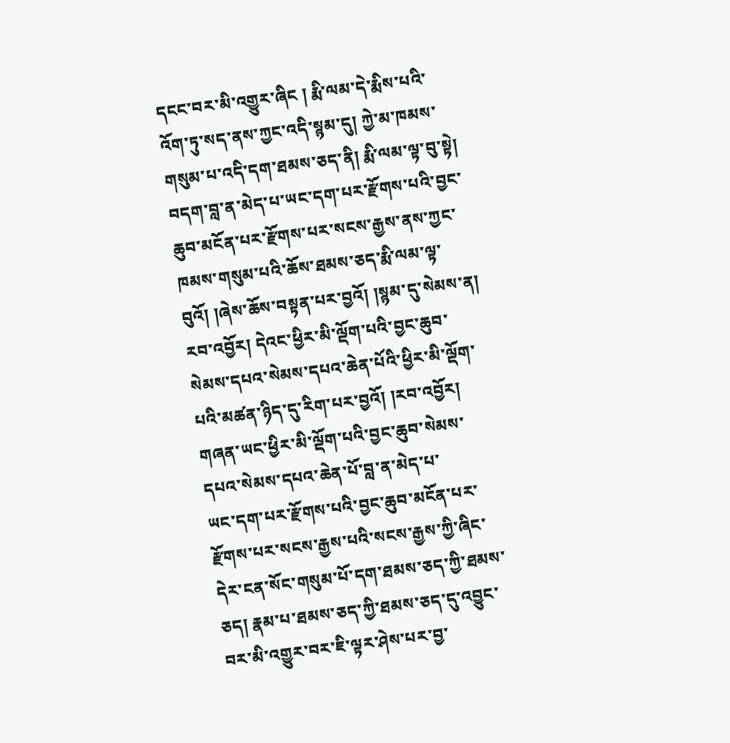དངང་བར་མི་འགྱུར་ཞིང ། རྨི་ལམ་དེ་རྨིས་པའི་འོག་ཏུ་སད་ནས་ཀྱང་འདི་སྙམ་དུ། ཀྱེ་མ་ཁམས་གསུམ་པ་འདི་དག་ཐམས་ཅད་ནི། རྨི་ལམ་ལྟ་བུ་སྟེ། བདག་བླ་ན་མེད་པ་ཡང་དག་པར་རྫོགས་པའི་བྱང་ཆུབ་མངོན་པར་རྫོགས་པར་སངས་རྒྱས་ནས་ཀྱང་ཁམས་གསུམ་པའི་ཆོས་ཐམས་ཅད་རྨི་ལམ་ལྟ་བུའོ། །ཞེས་ཆོས་བསྟན་པར་བྱའོ། །སྙམ་དུ་སེམས་ན། རབ་འབྱོར། དེའང་ཕྱིར་མི་ལྡོག་པའི་བྱང་ཆུབ་སེམས་དཔའ་སེམས་དཔའ་ཆེན་པོའི་ཕྱིར་མི་ལྡོག་པའི་མཚན་ཉིད་དུ་རིག་པར་བྱའོ། །རབ་འབྱོར། གཞན་ཡང་ཕྱིར་མི་ལྡོག་པའི་བྱང་ཆུབ་སེམས་དཔའ་སེམས་དཔའ་ཆེན་པོ་བླ་ན་མེད་པ་
ཡང་དག་པར་རྫོགས་པའི་བྱང་ཆུབ་མངོན་པར་རྫོགས་པར་སངས་རྒྱས་པའི་སངས་རྒྱས་ཀྱི་ཞིང་དེར་ངན་སོང་གསུམ་པོ་དག་ཐམས་ཅད་ཀྱི་ཐམས་ཅད། རྣམ་པ་ཐམས་ཅད་ཀྱི་ཐམས་ཅད་དུ་འབྱུང་བར་མི་འགྱུར་བར་ཇི་ལྟར་ཤེས་པར་བྱ་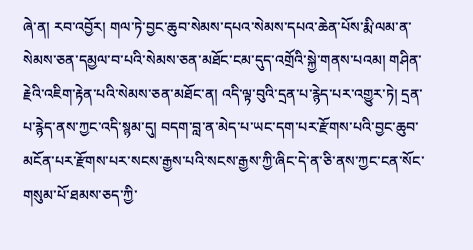ཞེ་ན། རབ་འབྱོར། གལ་ཏེ་བྱང་ཆུབ་སེམས་དཔའ་སེམས་དཔའ་ཆེན་པོས་རྨི་ལམ་ན་སེམས་ཅན་དམྱལ་བ་པའི་སེམས་ཅན་མཐོང་ངམ་དུད་འགྲོའི་སྐྱེ་གནས་པའམ། གཤིན་རྗེའི་འཇིག་རྟེན་པའི་སེམས་ཅན་མཐོང་ན། འདི་ལྟ་བུའི་དྲན་པ་རྙེད་པར་འགྱུར་ཏེ། དྲན་པ་རྙེད་ནས་ཀྱང་འདི་སྙམ་དུ། བདག་བླ་ན་མེད་པ་ཡང་དག་པར་རྫོགས་པའི་བྱང་ཆུབ་མངོན་པར་རྫོགས་པར་སངས་རྒྱས་པའི་སངས་རྒྱས་ཀྱི་ཞིང་དེ་ན་ཅི་ནས་ཀྱང་ངན་སོང་གསུམ་པོ་ཐམས་ཅད་ཀྱི་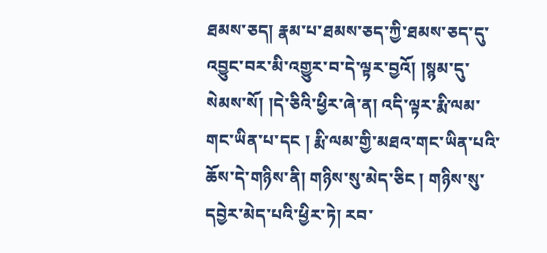ཐམས་ཅད། རྣམ་པ་ཐམས་ཅད་ཀྱི་ཐམས་ཅད་དུ་འབྱུང་བར་མི་འགྱུར་བ་དེ་ལྟར་བྱའོ། །སྙམ་དུ་སེམས་སོ། །དེ་ཅིའི་ཕྱིར་ཞེ་ན། འདི་ལྟར་རྨི་ལམ་གང་ཡིན་པ་དང ། རྨི་ལམ་གྱི་མཐའ་གང་ཡིན་པའི་ཆོས་དེ་གཉིས་ནི། གཉིས་སུ་མེད་ཅིང ། གཉིས་སུ་དབྱེར་མེད་པའི་ཕྱིར་ཏེ། རབ་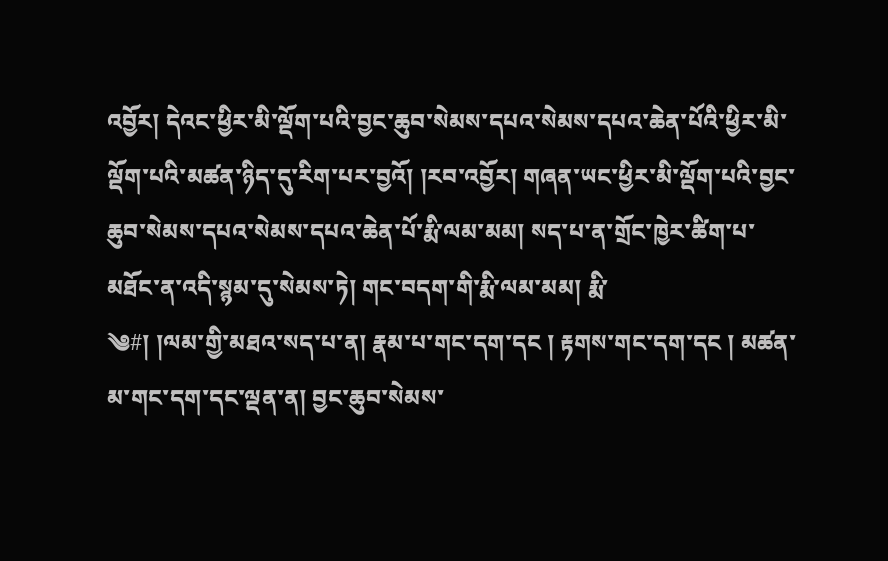འབྱོར། དེའང་ཕྱིར་མི་ལྡོག་པའི་བྱང་ཆུབ་སེམས་དཔའ་སེམས་དཔའ་ཆེན་པོའི་ཕྱིར་མི་ལྡོག་པའི་མཚན་ཉིད་དུ་རིག་པར་བྱའོ། །རབ་འབྱོར། གཞན་ཡང་ཕྱིར་མི་ལྡོག་པའི་བྱང་ཆུབ་སེམས་དཔའ་སེམས་དཔའ་ཆེན་པོ་རྨི་ལམ་མམ། སད་པ་ན་གྲོང་ཁྱེར་ཚིག་པ་མཐོང་ན་འདི་སྙམ་དུ་སེམས་ཏེ། གང་བདག་གི་རྨི་ལམ་མམ། རྨི་
༄#། །ལམ་གྱི་མཐའ་སད་པ་ན། རྣམ་པ་གང་དག་དང ། རྟགས་གང་དག་དང ། མཚན་མ་གང་དག་དང་ལྡན་ན། བྱང་ཆུབ་སེམས་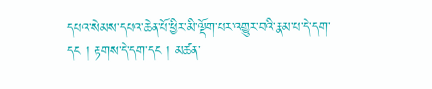དཔའ་སེམས་དཔའ་ཆེན་པོ་ཕྱིར་མི་ལྡོག་པར་འགྱུར་བའི་རྣམ་པ་དེ་དག་དང ། རྟགས་དེ་དག་དང ། མཚན་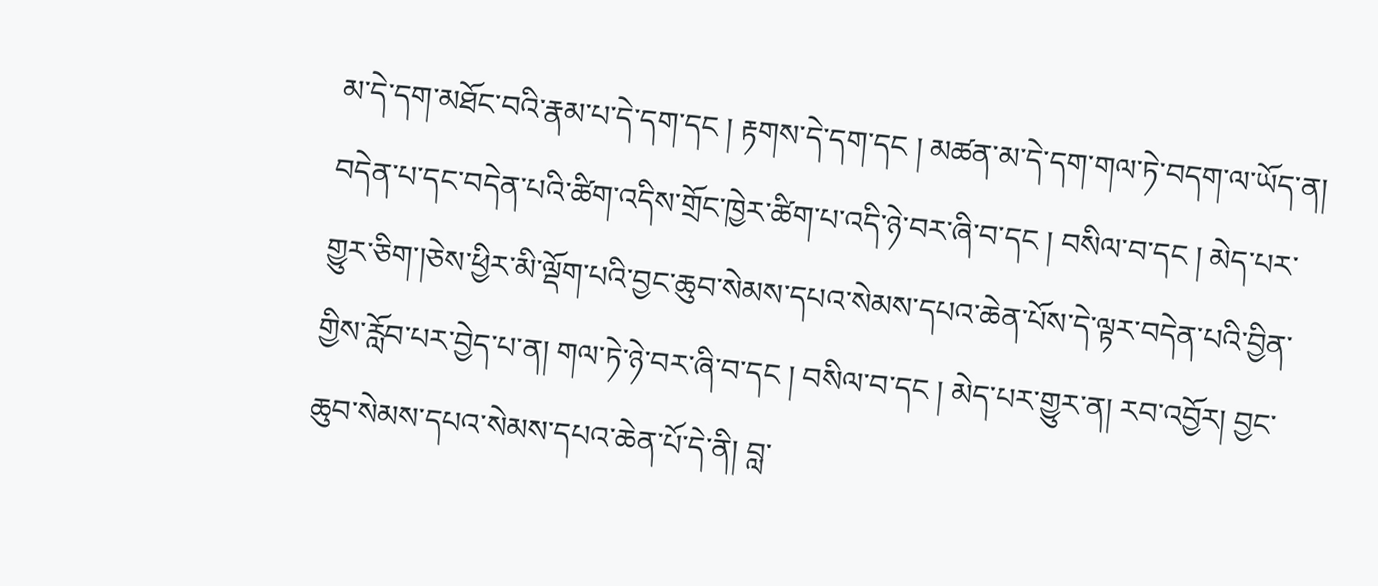མ་དེ་དག་མཐོང་བའི་རྣམ་པ་དེ་དག་དང ། རྟགས་དེ་དག་དང ། མཚན་མ་དེ་དག་གལ་ཏེ་བདག་ལ་ཡོད་ན། བདེན་པ་དང་བདེན་པའི་ཚིག་འདིས་གྲོང་ཁྱེར་ཚིག་པ་འདི་ཉེ་བར་ཞི་བ་དང ། བསིལ་བ་དང ། མེད་པར་གྱུར་ཅིག་།ཅེས་ཕྱིར་མི་ལྡོག་པའི་བྱང་ཆུབ་སེམས་དཔའ་སེམས་དཔའ་ཆེན་པོས་དེ་ལྟར་བདེན་པའི་བྱིན་གྱིས་རློབ་པར་བྱེད་པ་ན། གལ་ཏེ་ཉེ་བར་ཞི་བ་དང ། བསིལ་བ་དང ། མེད་པར་གྱུར་ན། རབ་འབྱོར། བྱང་ཆུབ་སེམས་དཔའ་སེམས་དཔའ་ཆེན་པོ་དེ་ནི། བླ་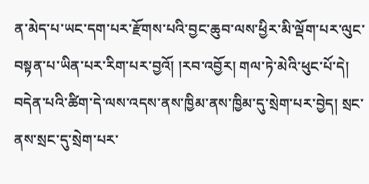ན་མེད་པ་ཡང་དག་པར་རྫོགས་པའི་བྱང་ཆུབ་ལས་ཕྱིར་མི་ལྡོག་པར་ལུང་བསྟན་པ་ཡིན་པར་རིག་པར་བྱའོ། །རབ་འབྱོར། གལ་ཏེ་མེའི་ཕུང་པོ་དེ། བདེན་པའི་ཚིག་དེ་ལས་འདས་ནས་ཁྱིམ་ནས་ཁྱིམ་དུ་སྲེག་པར་བྱེད། སྲང་ནས་སྲང་དུ་སྲེག་པར་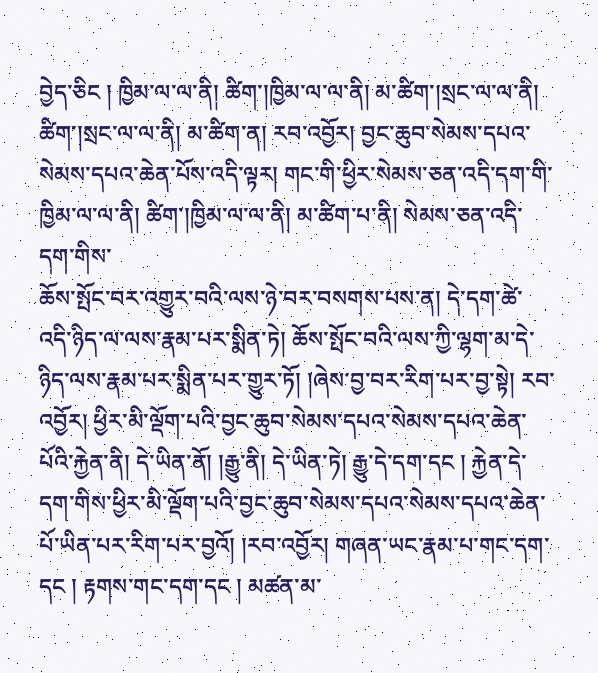བྱེད་ཅིང ། ཁྱིམ་ལ་ལ་ནི། ཚིག་།ཁྱིམ་ལ་ལ་ནི། མ་ཚིག་།སྲང་ལ་ལ་ནི། ཚིག་།སྲང་ལ་ལ་ནི། མ་ཚིག་ན། རབ་འབྱོར། བྱང་ཆུབ་སེམས་དཔའ་སེམས་དཔའ་ཆེན་པོས་འདི་ལྟར། གང་གི་ཕྱིར་སེམས་ཅན་འདི་དག་གི་ཁྱིམ་ལ་ལ་ནི། ཚིག་།ཁྱིམ་ལ་ལ་ནི། མ་ཚིག་པ་ནི། སེམས་ཅན་འདི་དག་གིས་
ཆོས་སྤོང་བར་འགྱུར་བའི་ལས་ཉེ་བར་བསགས་པས་ན། དེ་དག་ཚེ་འདི་ཉིད་ལ་ལས་རྣམ་པར་སྨིན་ཏེ། ཆོས་སྤོང་བའི་ལས་ཀྱི་ལྷག་མ་དེ་ཉིད་ལས་རྣམ་པར་སྨིན་པར་གྱུར་ཏོ། །ཞེས་བྱ་བར་རིག་པར་བྱ་སྟེ། རབ་འབྱོར། ཕྱིར་མི་ལྡོག་པའི་བྱང་ཆུབ་སེམས་དཔའ་སེམས་དཔའ་ཆེན་པོའི་རྐྱེན་ནི། དེ་ཡིན་ནོ། །རྒྱུ་ནི། དེ་ཡིན་ཏེ། རྒྱུ་དེ་དག་དང ། རྐྱེན་དེ་དག་གིས་ཕྱིར་མི་ལྡོག་པའི་བྱང་ཆུབ་སེམས་དཔའ་སེམས་དཔའ་ཆེན་པོ་ཡིན་པར་རིག་པར་བྱའོ། །རབ་འབྱོར། གཞན་ཡང་རྣམ་པ་གང་དག་དང ། རྟགས་གང་དག་དང ། མཚན་མ་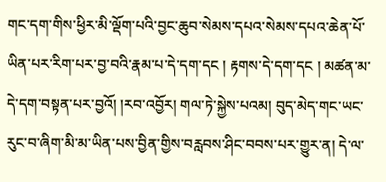གང་དག་གིས་ཕྱིར་མི་ལྡོག་པའི་བྱང་ཆུབ་སེམས་དཔའ་སེམས་དཔའ་ཆེན་པོ་ཡིན་པར་རིག་པར་བྱ་བའི་རྣམ་པ་དེ་དག་དང ། རྟགས་དེ་དག་དང ། མཚན་མ་དེ་དག་བསྟན་པར་བྱའོ། །རབ་འབྱོར། གལ་ཏེ་སྐྱེས་པའམ། བུད་མེད་གང་ཡང་རུང་བ་ཞིག་མི་མ་ཡིན་པས་བྱིན་གྱིས་བརླབས་ཤིང་བབས་པར་གྱུར་ན། དེ་ལ་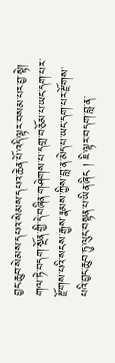བྱང་ཆུབ་སེམས་དཔའ་སེམས་དཔའ་ཆེན་པོ་འདི་ལྟར་བསམ་པར་བྱ་སྟེ། གལ་ཏེ་བདག་སྔོན་གྱི་དེ་བཞིན་གཤེགས་པ་དགྲ་བཅོམ་པ་ཡང་དག་པར་རྫོགས་པའི་སངས་རྒྱས་རྣམས་ཀྱིས་བླ་ན་མེད་པ་ཡང་དག་པར་རྫོགས་པའི་བྱང་ཆུབ་ཏུ་ལུང་བསྟན་པ་ཡིན་ཞིང ། ཇི་ལྟར་བདག་བླ་ན་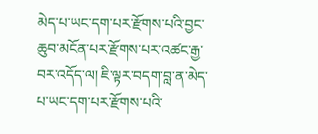མེད་པ་ཡང་དག་པར་རྫོགས་པའི་བྱང་ཆུབ་མངོན་པར་རྫོགས་པར་འཚང་རྒྱ་བར་འདོད་ལ། ཇི་ལྟར་བདག་བླ་ན་མེད་པ་ཡང་དག་པར་རྫོགས་པའི་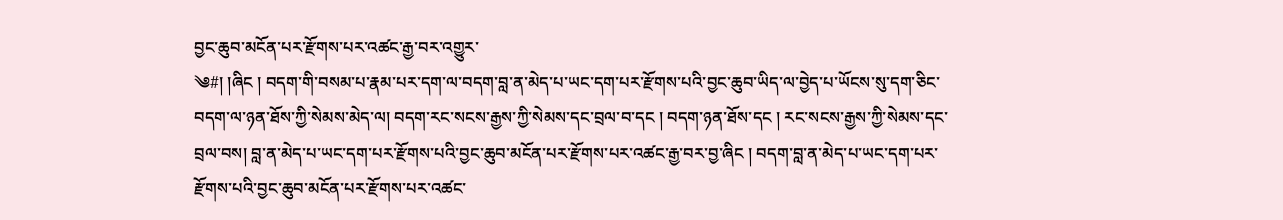བྱང་ཆུབ་མངོན་པར་རྫོགས་པར་འཚང་རྒྱ་བར་འགྱུར་
༄#། །ཞིང ། བདག་གི་བསམ་པ་རྣམ་པར་དག་ལ་བདག་བླ་ན་མེད་པ་ཡང་དག་པར་རྫོགས་པའི་བྱང་ཆུབ་ཡིད་ལ་བྱེད་པ་ཡོངས་སུ་དག་ཅིང་བདག་ལ་ཉན་ཐོས་ཀྱི་སེམས་མེད་ལ། བདག་རང་སངས་རྒྱས་ཀྱི་སེམས་དང་བྲལ་བ་དང ། བདག་ཉན་ཐོས་དང ། རང་སངས་རྒྱས་ཀྱི་སེམས་དང་བྲལ་བས། བླ་ན་མེད་པ་ཡང་དག་པར་རྫོགས་པའི་བྱང་ཆུབ་མངོན་པར་རྫོགས་པར་འཚང་རྒྱ་བར་བྱ་ཞིང ། བདག་བླ་ན་མེད་པ་ཡང་དག་པར་རྫོགས་པའི་བྱང་ཆུབ་མངོན་པར་རྫོགས་པར་འཚང་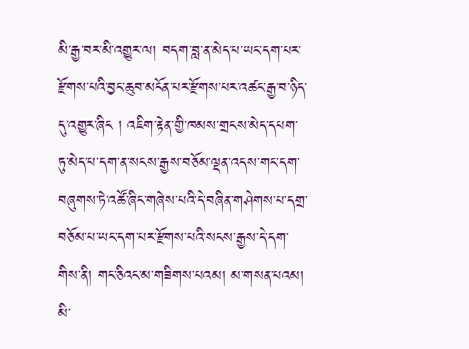མི་རྒྱ་བར་མི་འགྱུར་ལ། བདག་བླ་ན་མེད་པ་ཡང་དག་པར་རྫོགས་པའི་བྱང་ཆུབ་མངོན་པར་རྫོགས་པར་འཚང་རྒྱ་བ་ཉིད་དུ་འགྱུར་ཞིང ། འཇིག་རྟེན་གྱི་ཁམས་གྲངས་མེད་དཔག་ཏུ་མེད་པ་དག་ན་སངས་རྒྱས་བཅོམ་ལྡན་འདས་གང་དག་བཞུགས་ཏེ་འཚོ་ཞིང་གཞེས་པའི་དེ་བཞིན་གཤེགས་པ་དགྲ་བཅོམ་པ་ཡང་དག་པར་རྫོགས་པའི་སངས་རྒྱས་དེ་དག་གིས་ནི། གང་ཅིའང་མ་གཟིགས་པའམ། མ་གསན་པའམ། མི་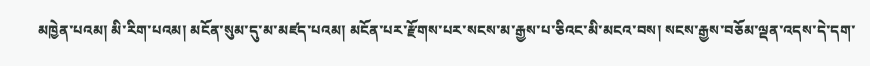མཁྱེན་པའམ། མི་རིག་པའམ། མངོན་སུམ་དུ་མ་མཛད་པའམ། མངོན་པར་རྫོགས་པར་སངས་མ་རྒྱས་པ་ཅིའང་མི་མངའ་བས། སངས་རྒྱས་བཅོམ་ལྡན་འདས་དེ་དག་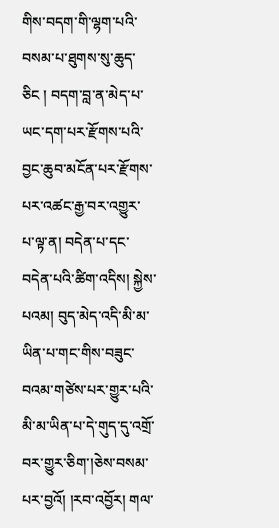གིས་བདག་གི་ལྷག་པའི་བསམ་པ་ཐུགས་སུ་ཆུད་ཅིང ། བདག་བླ་ན་མེད་པ་ཡང་དག་པར་རྫོགས་པའི་བྱང་ཆུབ་མངོན་པར་རྫོགས་པར་འཚང་རྒྱ་བར་འགྱུར་
པ་ལྟ་ན། བདེན་པ་དང་བདེན་པའི་ཚིག་འདིས། སྐྱེས་པའམ། བུད་མེད་འདི་མི་མ་ཡིན་པ་གང་གིས་བཟུང་བའམ་གཙེས་པར་གྱུར་པའི་མི་མ་ཡིན་པ་དེ་གུད་དུ་འགྲོ་བར་གྱུར་ཅིག་།ཅེས་བསམ་པར་བྱའོ། །རབ་འབྱོར། གལ་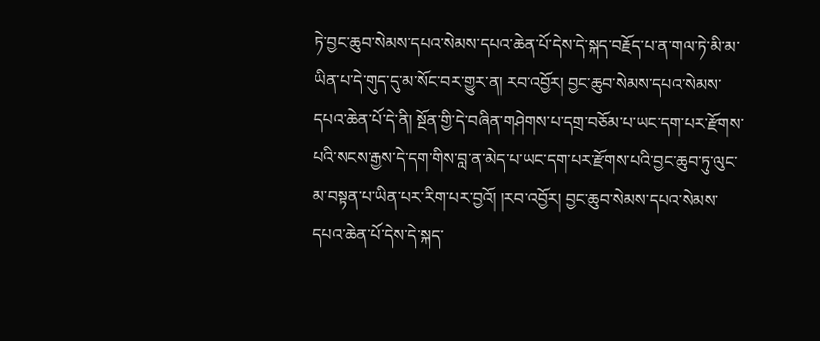ཏེ་བྱང་ཆུབ་སེམས་དཔའ་སེམས་དཔའ་ཆེན་པོ་དེས་དེ་སྐད་བརྗོད་པ་ན་གལ་ཏེ་མི་མ་ཡིན་པ་དེ་གུད་དུ་མ་སོང་བར་གྱུར་ན། རབ་འབྱོར། བྱང་ཆུབ་སེམས་དཔའ་སེམས་དཔའ་ཆེན་པོ་དེ་ནི། སྔོན་གྱི་དེ་བཞིན་གཤེགས་པ་དགྲ་བཅོམ་པ་ཡང་དག་པར་རྫོགས་པའི་སངས་རྒྱས་དེ་དག་གིས་བླ་ན་མེད་པ་ཡང་དག་པར་རྫོགས་པའི་བྱང་ཆུབ་ཏུ་ལུང་མ་བསྟན་པ་ཡིན་པར་རིག་པར་བྱའོ། །རབ་འབྱོར། བྱང་ཆུབ་སེམས་དཔའ་སེམས་དཔའ་ཆེན་པོ་དེས་དེ་སྐད་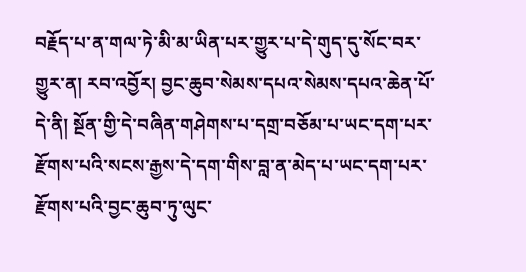བརྗོད་པ་ན་གལ་ཏེ་མི་མ་ཡིན་པར་གྱུར་པ་དེ་གུད་དུ་སོང་བར་གྱུར་ན། རབ་འབྱོར། བྱང་ཆུབ་སེམས་དཔའ་སེམས་དཔའ་ཆེན་པོ་དེ་ནི། སྔོན་གྱི་དེ་བཞིན་གཤེགས་པ་དགྲ་བཅོམ་པ་ཡང་དག་པར་རྫོགས་པའི་སངས་རྒྱས་དེ་དག་གིས་བླ་ན་མེད་པ་ཡང་དག་པར་རྫོགས་པའི་བྱང་ཆུབ་ཏུ་ལུང་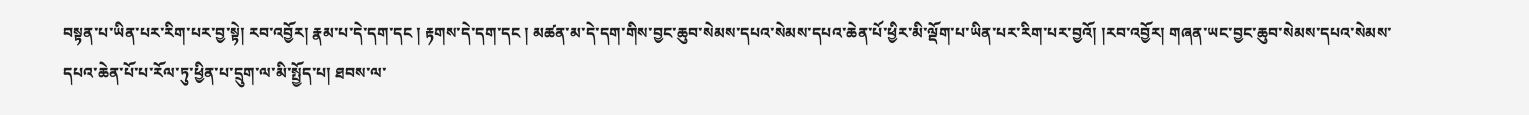བསྟན་པ་ཡིན་པར་རིག་པར་བྱ་སྟེ། རབ་འབྱོར། རྣམ་པ་དེ་དག་དང ། རྟགས་དེ་དག་དང ། མཚན་མ་དེ་དག་གིས་བྱང་ཆུབ་སེམས་དཔའ་སེམས་དཔའ་ཆེན་པོ་ཕྱིར་མི་ལྡོག་པ་ཡིན་པར་རིག་པར་བྱའོ། །རབ་འབྱོར། གཞན་ཡང་བྱང་ཆུབ་སེམས་དཔའ་སེམས་དཔའ་ཆེན་པོ་པ་རོལ་ཏུ་ཕྱིན་པ་དྲུག་ལ་མི་སྤྱོད་པ། ཐབས་ལ་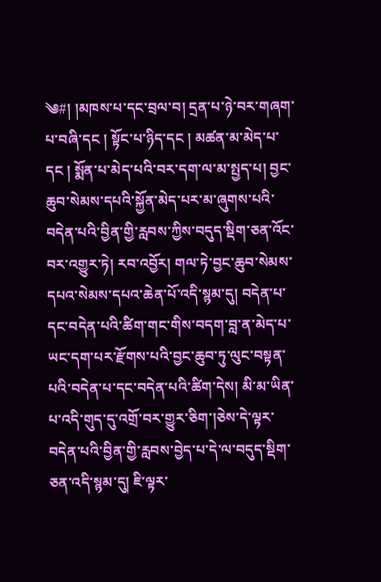༄#། །མཁས་པ་དང་བྲལ་བ། དྲན་པ་ཉེ་བར་གཞག་པ་བཞི་དང ། སྟོང་པ་ཉིད་དང ། མཚན་མ་མེད་པ་དང ། སྨོན་པ་མེད་པའི་བར་དག་ལ་མ་སྤྱད་པ། བྱང་ཆུབ་སེམས་དཔའི་སྐྱོན་མེད་པར་མ་ཞུགས་པའི་བདེན་པའི་བྱིན་གྱི་རླབས་ཀྱིས་བདུད་སྡིག་ཅན་འོང་བར་འགྱུར་ཏེ། རབ་འབྱོར། གལ་ཏེ་བྱང་ཆུབ་སེམས་དཔའ་སེམས་དཔའ་ཆེན་པོ་འདི་སྙམ་དུ། བདེན་པ་དང་བདེན་པའི་ཚིག་གང་གིས་བདག་བླ་ན་མེད་པ་ཡང་དག་པར་རྫོགས་པའི་བྱང་ཆུབ་ཏུ་ལུང་བསྟན་པའི་བདེན་པ་དང་བདེན་པའི་ཚིག་དེས། མི་མ་ཡིན་པ་འདི་གུད་དུ་འགྲོ་བར་གྱུར་ཅིག་།ཅེས་དེ་ལྟར་བདེན་པའི་བྱིན་གྱི་རླབས་བྱེད་པ་དེ་ལ་བདུད་སྡིག་ཅན་འདི་སྙམ་དུ། ཇི་ལྟར་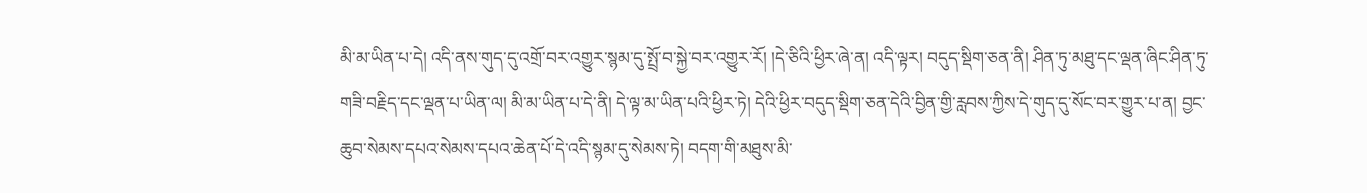མི་མ་ཡིན་པ་དེ། འདི་ནས་གུད་དུ་འགྲོ་བར་འགྱུར་སྙམ་དུ་སྤྲོ་བ་སྐྱེ་བར་འགྱུར་རོ། །དེ་ཅིའི་ཕྱིར་ཞེ་ན། འདི་ལྟར། བདུད་སྡིག་ཅན་ནི། ཤིན་ཏུ་མཐུ་དང་ལྡན་ཞིང་ཤིན་ཏུ་གཟི་བརྗིད་དང་ལྡན་པ་ཡིན་ལ། མི་མ་ཡིན་པ་དེ་ནི། དེ་ལྟ་མ་ཡིན་པའི་ཕྱིར་ཏེ། དེའི་ཕྱིར་བདུད་སྡིག་ཅན་དེའི་བྱིན་གྱི་རླབས་ཀྱིས་དེ་གུད་དུ་སོང་བར་གྱུར་པ་ན། བྱང་ཆུབ་སེམས་དཔའ་སེམས་དཔའ་ཆེན་པོ་དེ་འདི་སྙམ་དུ་སེམས་ཏེ། བདག་གི་མཐུས་མི་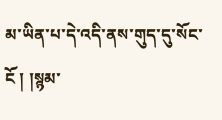མ་ཡིན་པ་དེ་འདི་ནས་གུད་དུ་སོང་ངོ ། །སྙམ་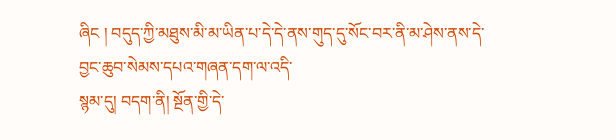ཞིང ། བདུད་ཀྱི་མཐུས་མི་མ་ཡིན་པ་དེ་དེ་ནས་གུད་དུ་སོང་བར་ནི་མ་ཤེས་ནས་དེ་བྱང་ཆུབ་སེམས་དཔའ་གཞན་དག་ལ་འདི་
སྙམ་དུ། བདག་ནི། སྔོན་གྱི་དེ་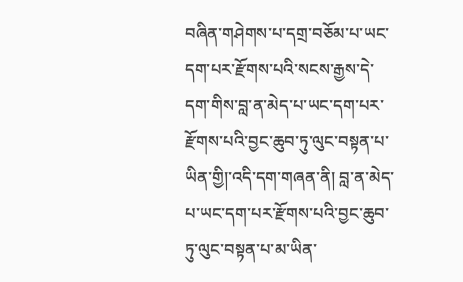བཞིན་གཤེགས་པ་དགྲ་བཅོམ་པ་ཡང་དག་པར་རྫོགས་པའི་སངས་རྒྱས་དེ་དག་གིས་བླ་ན་མེད་པ་ཡང་དག་པར་རྫོགས་པའི་བྱང་ཆུབ་ཏུ་ལུང་བསྟན་པ་ཡིན་གྱི།་འདི་དག་གཞན་ནི། བླ་ན་མེད་པ་ཡང་དག་པར་རྫོགས་པའི་བྱང་ཆུབ་ཏུ་ལུང་བསྟན་པ་མ་ཡིན་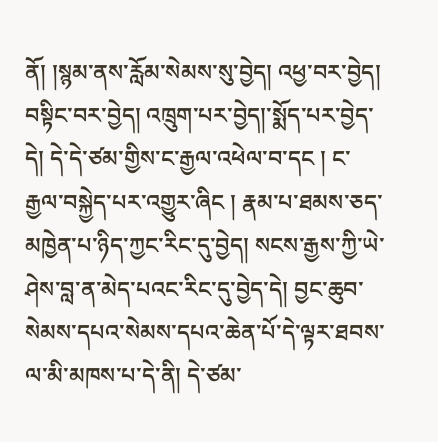ནོ། །སྙམ་ནས་རློམ་སེམས་སུ་བྱེད། འཕྱ་བར་བྱེད། བསྟིང་བར་བྱེད། འཁྲུག་པར་བྱེད།་སྨོད་པར་བྱེད་དེ། དེ་དེ་ཙམ་གྱིས་ང་རྒྱལ་འཕེལ་བ་དང ། ང་རྒྱལ་བསྐྱེད་པར་འགྱུར་ཞིང ། རྣམ་པ་ཐམས་ཅད་མཁྱེན་པ་ཉིད་ཀྱང་རིང་དུ་བྱེད། སངས་རྒྱས་ཀྱི་ཡེ་ཤེས་བླ་ན་མེད་པའང་རིང་དུ་བྱེད་དེ། བྱང་ཆུབ་སེམས་དཔའ་སེམས་དཔའ་ཆེན་པོ་དེ་ལྟར་ཐབས་ལ་མི་མཁས་པ་དེ་ནི། དེ་ཙམ་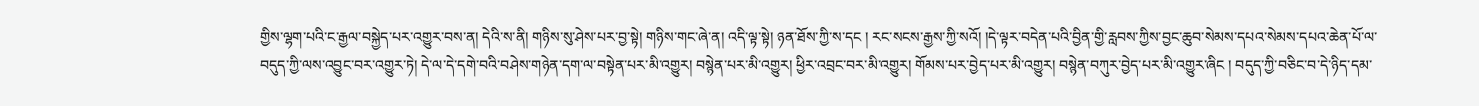གྱིས་ལྷག་པའི་ང་རྒྱལ་བསྐྱེད་པར་འགྱུར་བས་ན། དེའི་ས་ནི། གཉིས་སུ་ཤེས་པར་བྱ་སྟེ། གཉིས་གང་ཞེ་ན། འདི་ལྟ་སྟེ། ཉན་ཐོས་ཀྱི་ས་དང ། རང་སངས་རྒྱས་ཀྱི་སའོ། །དེ་ལྟར་བདེན་པའི་བྱིན་གྱི་རླབས་ཀྱིས་བྱང་ཆུབ་སེམས་དཔའ་སེམས་དཔའ་ཆེན་པོ་ལ་བདུད་ཀྱི་ལས་འབྱུང་བར་འགྱུར་ཏེ། དེ་ལ་དེ་དགེ་བའི་བཤེས་གཉེན་དག་ལ་བསྟེན་པར་མི་འགྱུར། བསྙེན་པར་མི་འགྱུར། ཕྱིར་འབྲང་བར་མི་འགྱུར། གོམས་པར་བྱེད་པར་མི་འགྱུར། བསྙེན་བཀུར་བྱེད་པར་མི་འགྱུར་ཞིང ། བདུད་ཀྱི་བཅིང་བ་དེ་ཉིད་དམ་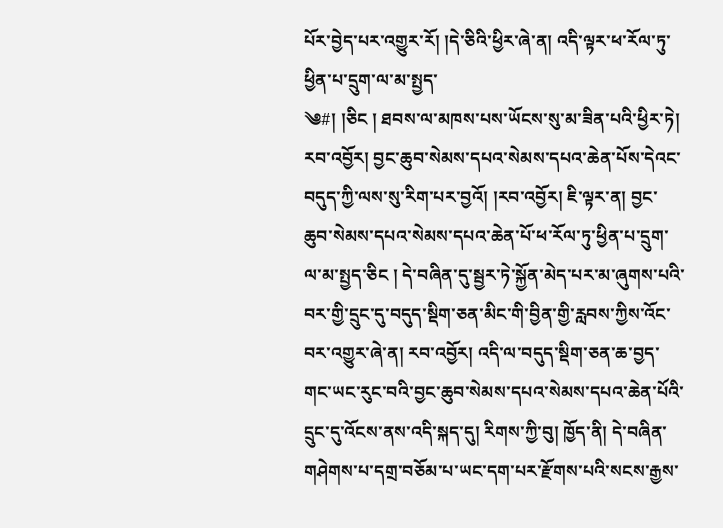པོར་བྱེད་པར་འགྱུར་རོ། །དེ་ཅིའི་ཕྱིར་ཞེ་ན། འདི་ལྟར་ཕ་རོལ་ཏུ་ཕྱིན་པ་དྲུག་ལ་མ་སྤྱད་
༄#། །ཅིང ། ཐབས་ལ་མཁས་པས་ཡོངས་སུ་མ་ཟིན་པའི་ཕྱིར་ཏེ། རབ་འབྱོར། བྱང་ཆུབ་སེམས་དཔའ་སེམས་དཔའ་ཆེན་པོས་དེའང་བདུད་ཀྱི་ལས་སུ་རིག་པར་བྱའོ། །རབ་འབྱོར། ཇི་ལྟར་ན། བྱང་ཆུབ་སེམས་དཔའ་སེམས་དཔའ་ཆེན་པོ་ཕ་རོལ་ཏུ་ཕྱིན་པ་དྲུག་ལ་མ་སྤྱད་ཅིང ། དེ་བཞིན་དུ་སྦྱར་ཏེ་སྐྱོན་མེད་པར་མ་ཞུགས་པའི་བར་གྱི་དྲུང་དུ་བདུད་སྡིག་ཅན་མིང་གི་བྱིན་གྱི་རླབས་ཀྱིས་འོང་བར་འགྱུར་ཞེ་ན། རབ་འབྱོར། འདི་ལ་བདུད་སྡིག་ཅན་ཆ་བྱད་གང་ཡང་རུང་བའི་བྱང་ཆུབ་སེམས་དཔའ་སེམས་དཔའ་ཆེན་པོའི་དྲུང་དུ་འོངས་ནས་འདི་སྐད་དུ། རིགས་ཀྱི་བུ། ཁྱོད་ནི། དེ་བཞིན་གཤེགས་པ་དགྲ་བཅོམ་པ་ཡང་དག་པར་རྫོགས་པའི་སངས་རྒྱས་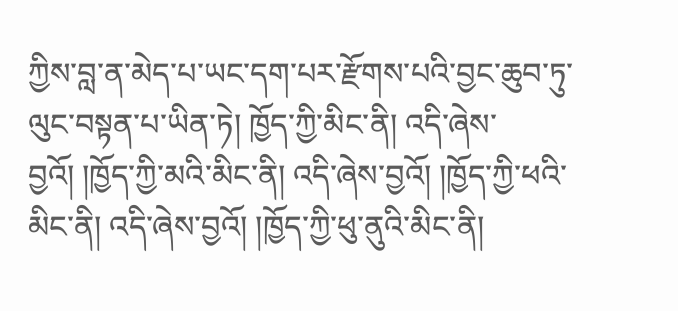ཀྱིས་བླ་ན་མེད་པ་ཡང་དག་པར་རྫོགས་པའི་བྱང་ཆུབ་ཏུ་ལུང་བསྟན་པ་ཡིན་ཏེ། ཁྱོད་ཀྱི་མིང་ནི། འདི་ཞེས་བྱའོ། །ཁྱོད་ཀྱི་མའི་མིང་ནི། འདི་ཞེས་བྱའོ། །ཁྱོད་ཀྱི་ཕའི་མིང་ནི། འདི་ཞེས་བྱའོ། །ཁྱོད་ཀྱི་ཕུ་ནུའི་མིང་ནི།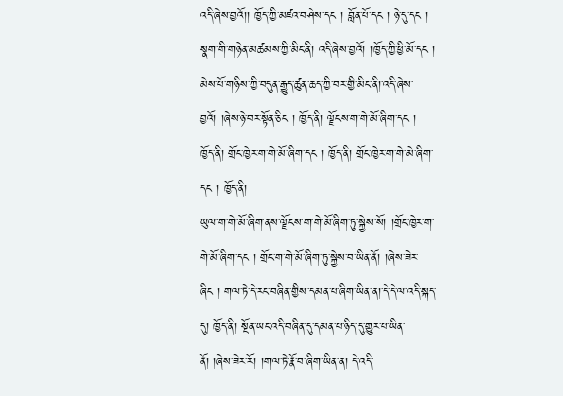འདི་ཞེས་བྱའོ།། ཁྱོད་ཀྱི་མཛའ་བཤེས་དང ། བློན་པོ་དང ། ཉེ་དུ་དང ། སྣག་གི་གཉེན་མཚམས་ཀྱི་མིང་ནི། འདི་ཞེས་བྱའོ། །ཁྱོད་ཀྱི་ཕྱི་མོ་དང ། མེས་པོ་གཉིས་ཀྱི་བདུན་རྒྱུད་ཚུན་ཆད་ཀྱི་བར་གྱི་མིང་ནི།་འདི་ཞེས་བྱའོ། །ཞེས་ཉེ་བར་སྟོན་ཅིང ། ཁྱོད་ནི། ལྗོངས་ག་གེ་མོ་ཞིག་དང ། ཁྱོད་ནི། གྲོང་ཁྱེར་ག་གེ་མོ་ཞིག་དང ། ཁྱོད་ནི། གྲོང་ཁྱེར་ག་གེ་མེ་ཞིག་དང ། ཁྱོད་ནི།
ཡུལ་ག་གེ་མོ་ཞིག་ནས་ལྗོངས་ག་གེ་མོ་ཞིག་ཏུ་སྐྱེས་སོ། །གྲོང་ཁྱེར་ག་གེ་མོ་ཞིག་དང ། གྲོང་ག་གེ་མོ་ཞིག་ཏུ་སྐྱེས་བ་ཡིན་ནོ། །ཞེས་ཟེར་ཞིང ། གལ་ཏེ་དེ་རང་བཞིན་གྱིས་དམན་པ་ཞིག་ཡིན་ན།་དེ་དེ་ལ་འདི་སྐད་དུ། ཁྱོད་ནི། སྔོན་ཡང་འདི་བཞིན་དུ་དམན་པ་ཉིད་དུ་གྱུར་པ་ཡིན་ནོ། །ཞེས་ཟེར་རོ། །གལ་ཏེ་རྣོ་བ་ཞིག་ཡིན་ན། དེ་འདི་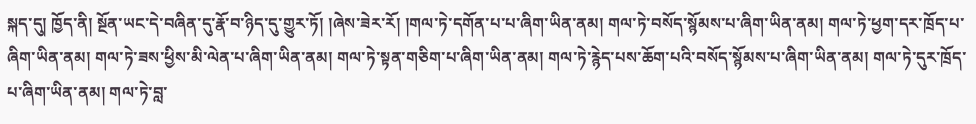སྐད་དུ། ཁྱོད་ནི། སྔོན་ཡང་དེ་བཞིན་དུ་རྣོ་བ་ཉིད་དུ་གྱུར་ཏོ། །ཞེས་ཟེར་རོ། །གལ་ཏེ་དགོན་པ་པ་ཞིག་ཡིན་ནམ། གལ་ཏེ་བསོད་སྙོམས་པ་ཞིག་ཡིན་ནམ། གལ་ཏེ་ཕྱག་དར་ཁྲོད་པ་ཞིག་ཡིན་ནམ། གལ་ཏེ་ཟས་ཕྱིས་མི་ལེན་པ་ཞིག་ཡིན་ནམ། གལ་ཏེ་སྟན་གཅིག་པ་ཞིག་ཡིན་ནམ། གལ་ཏེ་རྙེད་པས་ཆོག་པའི་བསོད་སྙོམས་པ་ཞིག་ཡིན་ནམ། གལ་ཏེ་དུར་ཁྲོད་པ་ཞིག་ཡིན་ནམ། གལ་ཏེ་བླ་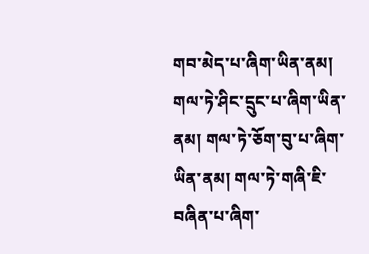གབ་མེད་པ་ཞིག་ཡིན་ནམ། གལ་ཏེ་ཤིང་དྲུང་པ་ཞིག་ཡིན་ནམ། གལ་ཏེ་ཅོག་བུ་པ་ཞིག་ཡིན་ནམ། གལ་ཏེ་གཞི་ཇི་བཞིན་པ་ཞིག་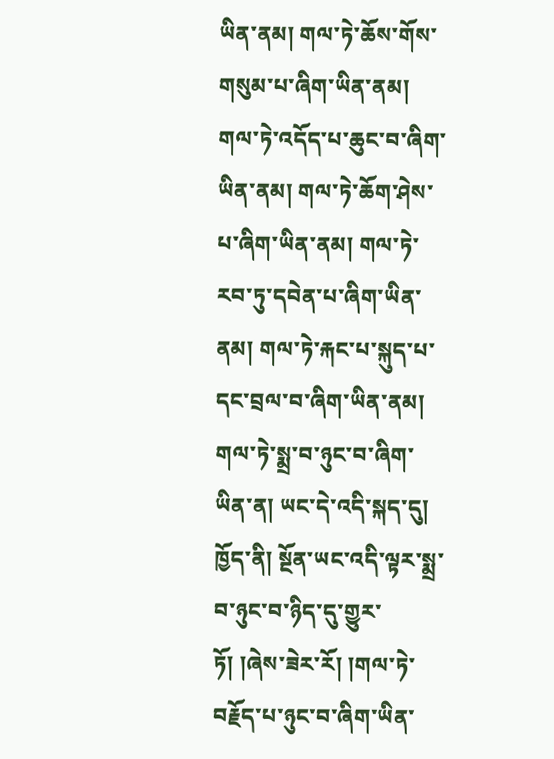ཡིན་ནམ། གལ་ཏེ་ཆོས་གོས་གསུམ་པ་ཞིག་ཡིན་ནམ། གལ་ཏེ་འདོད་པ་ཆུང་བ་ཞིག་ཡིན་ནམ། གལ་ཏེ་ཆོག་ཤེས་པ་ཞིག་ཡིན་ནམ། གལ་ཏེ་རབ་ཏུ་དབེན་པ་ཞིག་ཡིན་ནམ། གལ་ཏེ་རྐང་པ་སྐུད་པ་དང་བྲལ་བ་ཞིག་ཡིན་ནམ། གལ་ཏེ་སྨྲ་བ་ཉུང་བ་ཞིག་ཡིན་ན། ཡང་དེ་འདི་སྐད་དུ། ཁྱོད་ནི། སྔོན་ཡང་འདི་ལྟར་སྨྲ་བ་ཉུང་བ་ཉིད་དུ་གྱུར་ཏོ། །ཞེས་ཟེར་རོ། །གལ་ཏེ་བརྗོད་པ་ཉུང་བ་ཞིག་ཡིན་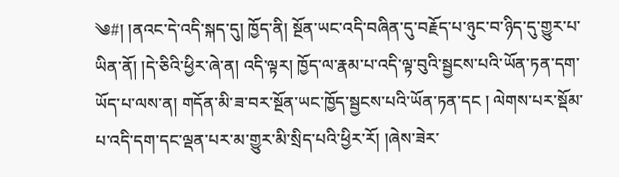༄#། །ནའང་དེ་འདི་སྐད་དུ། ཁྱོད་ནི། སྔོན་ཡང་འདི་བཞིན་དུ་བརྗོད་པ་ཉུང་བ་ཉིད་དུ་གྱུར་པ་ཡིན་ནོ། །དེ་ཅིའི་ཕྱིར་ཞེ་ན། འདི་ལྟར། ཁྱོད་ལ་རྣམ་པ་འདི་ལྟ་བུའི་སྦྱངས་པའི་ཡོན་ཏན་དག་ཡོད་པ་ལས་ན། གདོན་མི་ཟ་བར་སྔོན་ཡང་ཁྱོད་སྦྱངས་པའི་ཡོན་ཏན་དང ། ལེགས་པར་སྡོམ་པ་འདི་དག་དང་ལྡན་པར་མ་གྱུར་མི་སྲིད་པའི་ཕྱིར་རོ། །ཞེས་ཟེར་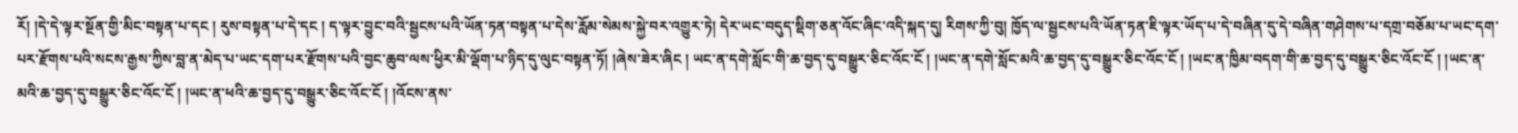རོ། །དེ་དེ་ལྟར་སྔོན་གྱི་མིང་བསྟན་པ་དང ། རུས་བསྟན་པ་དེ་དང ། ད་ལྟར་བྱུང་བའི་སྦྱངས་པའི་ཡོན་ཏན་བསྟན་པ་དེས་རློམ་སེམས་སྐྱེ་བར་འགྱུར་ཏེ། དེར་ཡང་བདུད་སྡིག་ཅན་འོང་ཞིང་འདི་སྐད་དུ། རིགས་ཀྱི་བུ། ཁྱོད་ལ་སྦྱངས་པའི་ཡོན་ཏན་ཇི་ལྟར་ཡོད་པ་དེ་བཞིན་དུ་དེ་བཞིན་གཤེགས་པ་དགྲ་བཅོམ་པ་ཡང་དག་པར་རྫོགས་པའི་སངས་རྒྱས་ཀྱིས་བླ་ན་མེད་པ་ཡང་དག་པར་རྫོགས་པའི་བྱང་ཆུབ་ལས་ཕྱིར་མི་ལྡོག་པ་ཉིད་དུ་ལུང་བསྟན་ཏོ། །ཞེས་ཟེར་ཞིང ། ཡང་ན་དགེ་སློང་གི་ཆ་བྱད་དུ་བསྒྱུར་ཅིང་འོང་ངོ ། །ཡང་ན་དགེ་སློང་མའི་ཆ་བྱད་དུ་བསྒྱུར་ཅིང་འོང་ངོ ། །ཡང་ན་ཁྱིམ་བདག་གི་ཆ་བྱད་དུ་བསྒྱུར་ཅིང་འོང་ངོ ། །ཡང་ན་མའི་ཆ་བྱད་དུ་བསྒྱུར་ཅིང་འོང་ངོ ། །ཡང་ན་ཕའི་ཆ་བྱད་དུ་བསྒྱུར་ཅིང་འོང་ངོ ། །འོངས་ནས་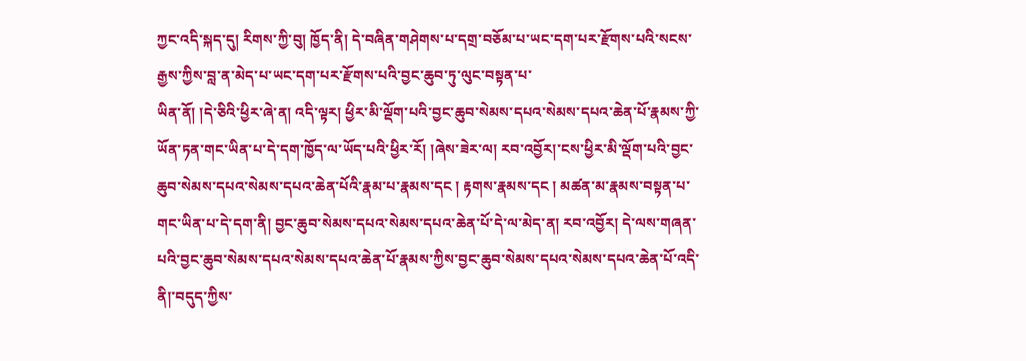ཀྱང་འདི་སྐད་དུ། རིགས་ཀྱི་བུ། ཁྱོད་ནི། དེ་བཞིན་གཤེགས་པ་དགྲ་བཅོམ་པ་ཡང་དག་པར་རྫོགས་པའི་སངས་རྒྱས་ཀྱིས་བླ་ན་མེད་པ་ཡང་དག་པར་རྫོགས་པའི་བྱང་ཆུབ་ཏུ་ལུང་བསྟན་པ་
ཡིན་ནོ། །དེ་ཅིའི་ཕྱིར་ཞེ་ན། འདི་ལྟར། ཕྱིར་མི་ལྡོག་པའི་བྱང་ཆུབ་སེམས་དཔའ་སེམས་དཔའ་ཆེན་པོ་རྣམས་ཀྱི་ཡོན་ཏན་གང་ཡིན་པ་དེ་དག་ཁྱོད་ལ་ཡོད་པའི་ཕྱིར་རོ། །ཞེས་ཟེར་ལ། རབ་འབྱོར།་ངས་ཕྱིར་མི་ལྡོག་པའི་བྱང་ཆུབ་སེམས་དཔའ་སེམས་དཔའ་ཆེན་པོའི་རྣམ་པ་རྣམས་དང ། རྟགས་རྣམས་དང ། མཚན་མ་རྣམས་བསྟན་པ་གང་ཡིན་པ་དེ་དག་ནི། བྱང་ཆུབ་སེམས་དཔའ་སེམས་དཔའ་ཆེན་པོ་དེ་ལ་མེད་ན། རབ་འབྱོར། དེ་ལས་གཞན་པའི་བྱང་ཆུབ་སེམས་དཔའ་སེམས་དཔའ་ཆེན་པོ་རྣམས་ཀྱིས་བྱང་ཆུབ་སེམས་དཔའ་སེམས་དཔའ་ཆེན་པོ་འདི་ནི།་བདུད་ཀྱིས་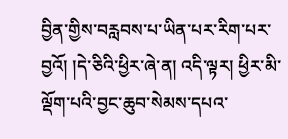བྱིན་གྱིས་བརླབས་པ་ཡིན་པར་རིག་པར་བྱའོ། །དེ་ཅིའི་ཕྱིར་ཞེ་ན། འདི་ལྟར། ཕྱིར་མི་ལྡོག་པའི་བྱང་ཆུབ་སེམས་དཔའ་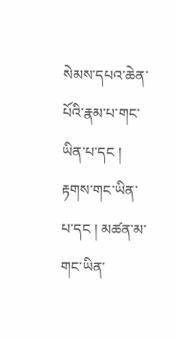སེམས་དཔའ་ཆེན་པོའི་རྣམ་པ་གང་ཡིན་པ་དང ། རྟགས་གང་ཡིན་པ་དང ། མཚན་མ་གང་ཡིན་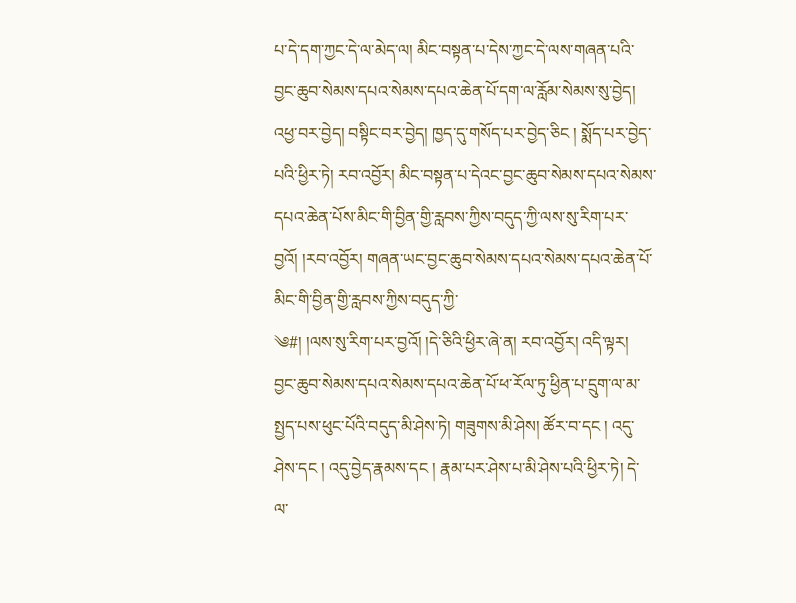པ་དེ་དག་ཀྱང་དེ་ལ་མེད་ལ། མིང་བསྟན་པ་དེས་ཀྱང་དེ་ལས་གཞན་པའི་བྱང་ཆུབ་སེམས་དཔའ་སེམས་དཔའ་ཆེན་པོ་དག་ལ་རློམ་སེམས་སུ་བྱེད། འཕྱ་བར་བྱེད། བསྟིང་བར་བྱེད། ཁྱད་དུ་གསོད་པར་བྱེད་ཅིང ། སྨོད་པར་བྱེད་པའི་ཕྱིར་ཏེ། རབ་འབྱོར། མིང་བསྟན་པ་དེའང་བྱང་ཆུབ་སེམས་དཔའ་སེམས་དཔའ་ཆེན་པོས་མིང་གི་བྱིན་གྱི་རླབས་ཀྱིས་བདུད་ཀྱི་ལས་སུ་རིག་པར་བྱའོ། །རབ་འབྱོར། གཞན་ཡང་བྱང་ཆུབ་སེམས་དཔའ་སེམས་དཔའ་ཆེན་པོ་མིང་གི་བྱིན་གྱི་རླབས་ཀྱིས་བདུད་ཀྱི་
༄#། །ལས་སུ་རིག་པར་བྱའོ། །དེ་ཅིའི་ཕྱིར་ཞེ་ན། རབ་འབྱོར། འདི་ལྟར། བྱང་ཆུབ་སེམས་དཔའ་སེམས་དཔའ་ཆེན་པོ་ཕ་རོལ་ཏུ་ཕྱིན་པ་དྲུག་ལ་མ་སྤྱད་པས་ཕུང་པོའི་བདུད་མི་ཤེས་ཏེ། གཟུགས་མི་ཤེས། ཚོར་བ་དང ། འདུ་ཤེས་དང ། འདུ་བྱེད་རྣམས་དང ། རྣམ་པར་ཤེས་པ་མི་ཤེས་པའི་ཕྱིར་ཏེ། དེ་ལ་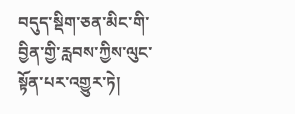བདུད་སྡིག་ཅན་མིང་གི་བྱིན་གྱི་རླབས་ཀྱིས་ལུང་སྟོན་པར་འགྱུར་ཏེ།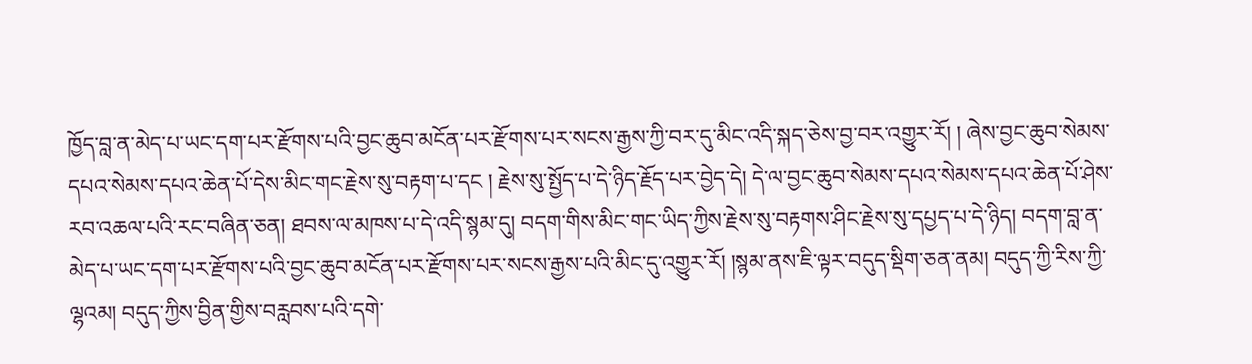ཁྱོད་བླ་ན་མེད་པ་ཡང་དག་པར་རྫོགས་པའི་བྱང་ཆུབ་མངོན་པར་རྫོགས་པར་སངས་རྒྱས་ཀྱི་བར་དུ་མིང་འདི་སྐད་ཅེས་བྱ་བར་འགྱུར་རོ། ། ཞེས་བྱང་ཆུབ་སེམས་དཔའ་སེམས་དཔའ་ཆེན་པོ་དེས་མིང་གང་རྗེས་སུ་བརྟག་པ་དང ། རྗེས་སུ་སྤྱོད་པ་དེ་ཉིད་རྗོད་པར་བྱེད་དེ། དེ་ལ་བྱང་ཆུབ་སེམས་དཔའ་སེམས་དཔའ་ཆེན་པོ་ཤེས་རབ་འཆལ་པའི་རང་བཞིན་ཅན། ཐབས་ལ་མཁས་པ་དེ་འདི་སྙམ་དུ། བདག་གིས་མིང་གང་ཡིད་ཀྱིས་རྗེས་སུ་བརྟགས་ཤིང་རྗེས་སུ་དཔྱད་པ་དེ་ཉིད། བདག་བླ་ན་མེད་པ་ཡང་དག་པར་རྫོགས་པའི་བྱང་ཆུབ་མངོན་པར་རྫོགས་པར་སངས་རྒྱས་པའི་མིང་དུ་འགྱུར་རོ། །སྙམ་ནས་ཇི་ལྟར་བདུད་སྡིག་ཅན་ནམ། བདུད་ཀྱི་རིས་ཀྱི་ལྷའམ། བདུད་ཀྱིས་བྱིན་གྱིས་བརླབས་པའི་དགེ་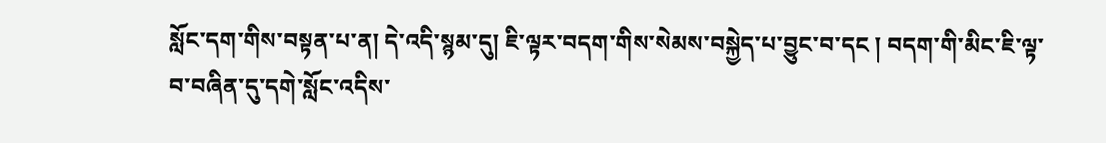སློང་དག་གིས་བསྟན་པ་ན། དེ་འདི་སྙམ་དུ། ཇི་ལྟར་བདག་གིས་སེམས་བསྐྱེད་པ་བྱུང་བ་དང ། བདག་གི་མིང་ཇི་ལྟ་བ་བཞིན་དུ་དགེ་སློང་འདིས་